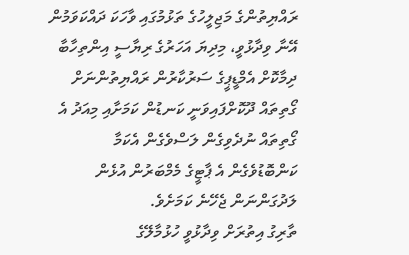ރައްޔިތުންގެ މަޖިލީހުގެ ތަޅުމުގައި ވާހަކަ ދައްކަވަމުން އޭނާ ވިދާޅުވީ، މިދިޔަ އަހަރުގެ ރިޔާސީ އިންތިހާބާ ދިމާކޮށް އެމްޑީޕީގެ ސަރުކާރުން ރައްޔިތުންނަށް ގޯތިތައް ދޫކޮށްފައިވަނީ ކަނޑުން ކަމަށާއި މިއަދު އެ ގޯތިތައް ނުދެވިގެން ލަސްވެގެން އެކަމާ ކަންބޮޑުވެގެން އެ ޕާޓީގެ މެމްބަރުން އުޅެން ލަދުގަންނަން ޖެހޭނެ ކަމަށެވެ.
ތާރިގު އިތުރަށް ވިދާޅުވީ ހުޅުމާލޭގެ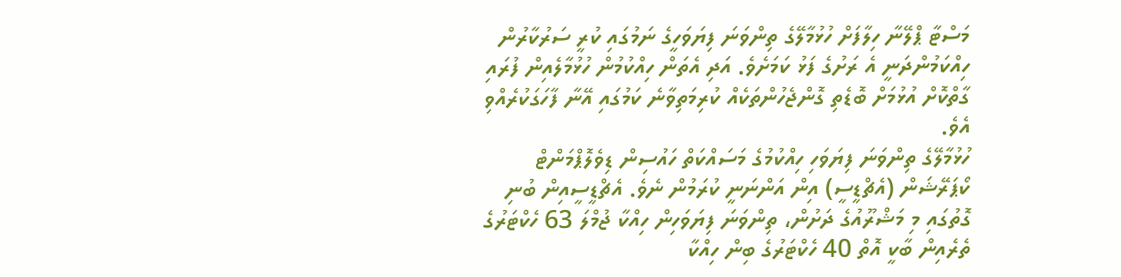މަސްޓާ ޕްލޭނާ ހިލާފަށް ހުޅުމާލޭގެ ތިންވަނަ ފިޔަވަހީގެ ނަމުގައި ކުރީ ސަރުކާރުން ހިއްކަމުންދަނީ އެ ރަށުގެ ފަޅު ކަމަށެވެ. އަދި އެތަން ހިއްކުމުން ހުޅުމާލެއިން ފުރައި ގާތްކޮށް އުޅުމަށް ބޮޑެތި ގޮންޖެހުންތަކެއް ކުރިމަތިވާނެ ކަމުގައި އޭނާ ފާހަގަކުރެއްވި އެވެ.
ހުޅުމާލޭގެ ތިންވަނަ ފިޔަވަހި ހިއްކުމުގެ މަސައްކަތް ހައުސިން ޑިވެލޮޕްމަންޓް ކޯޕަރޭޝަން (އެޗްޑީސީ) އިން އަންނަނީ ކުރަމުން ނެވެ. އެޗްޑީސީއިން ބުނި ގޮތުގައި މި މަޝްރޫއުގެ ދަށުން، ތިންވަނަ ފިޔަވަހިން ހިއްކާ ޖުމްލަ 63 ހެކްޓަރުގެ ތެރެއިން ބާކީ އޮތް 40 ހެކްޓަރުގެ ބިން ހިއްކާ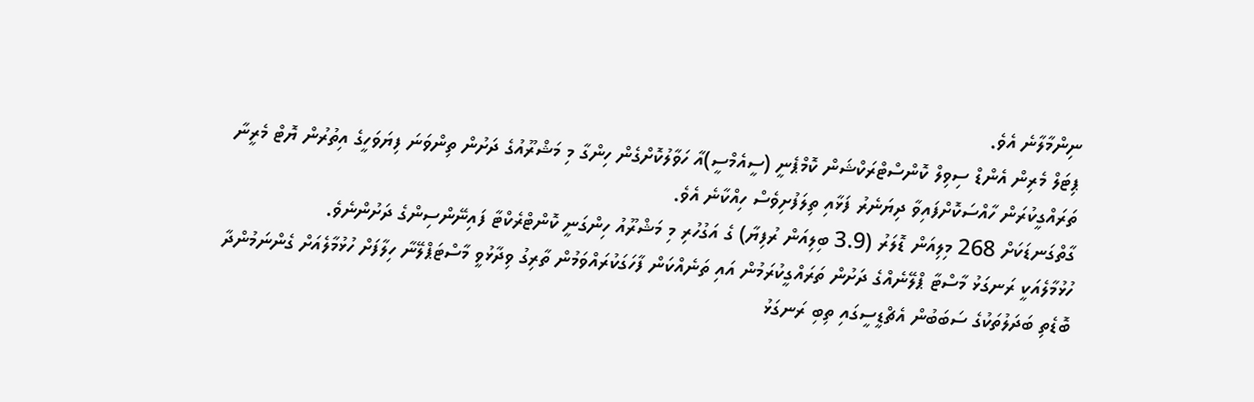ނިންމާލާނެ އެވެ.
ޕިޓަލް މެރިން އެންޑް ސިވިލް ކޮންސްޓްރަކްޝަން ކޮމްޕެނީ (ސީއެމްސީ)އާ ހަވާލުކޮށްގެން ހިންގާ މި މަޝްރޫއުގެ ދަށުން ތިންވަނަ ފިޔަވަހީގެ އިތުރުން ޔޮޓް މެރީނާ ތަރައްގީކުރަން ހާއްސަކޮށްފައިވާ ދިޔަނެރު ފަޅާއި ތިލަފުށިވެސް ހިއްކާނެ އެވެ.
ގާތްގަނޑަކަށް 268 މިލިއަން ޑޮލަރު (3.9 ބިލިއަން ރުފިޔާ) ގެ އަގުހުރި މި މަޝްރޫއު ހިންގަނީ ކޮންޓްރެކްޓާ ފައިނޭންސިންގެ ދަށުންނެވެ.
ހުޅުމާލެއަކީ ރަނގަޅު މާސްޓާ ޕްލޭނެއްގެ ދަށުން ތަރައްގީކުރަމުން އައި ތަނެއްކަން ފާހަގަކުރައްވަމުން ތާރިގު ވިދާޅުވީ މާސްޓަޕްލޭނާ ހިލާފަށް ހުޅުމާލެއަށް ގެންނަމުންދާ ބޮޑެތި ބަދަލުތަކުގެ ސަބަބުން އެޗްޑީސީގައި ތިބި ރަނގަޅު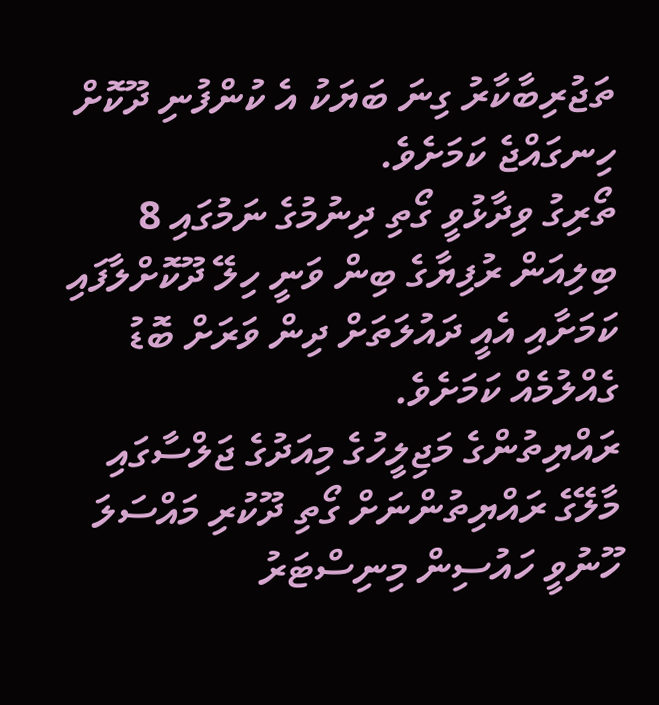ތަޖުރިބާކާރު ގިނަ ބަޔަކު އެ ކުންފުނި ދޫކޮށް ހިނގައްޖެ ކަމަށެވެ.
ތޯރިގު ވިދާޅުވީ ގޯތި ދިނުމުގެ ނަމުގައި 8 ބިލިއަން ރުފިޔާގެ ބިން ވަނީ ހިލޭ ދޫކޮށްލާފައި ކަމަށާއި އެއީ ދައުލަތަށް ދިން ވަރަށް ބޮޑު ގެއްލުމެއް ކަމަށެވެ.
ރައްޔިތުންގެ މަޖިލީހުގެ މިއަދުގެ ޖަލްސާގައި މާލޭގެ ރައްޔިތުންނަށް ގޯތި ދޫކުރި މައްސަލަ ހޫނުވީ ހައުސިން މިނިސްޓަރު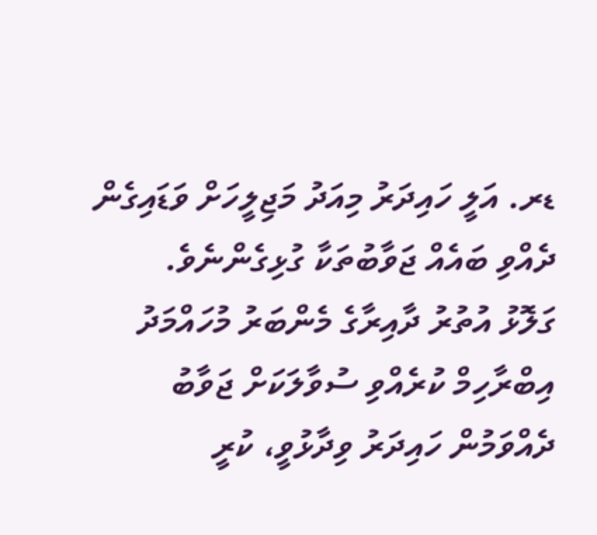ޑރ. އަލީ ހައިދަރު މިއަދު މަޖިލީހަށް ވަޑައިގެން ދެއްވި ބައެއް ޖަވާބުތަކާ ގުޅިގެންނެވެ.
ގަލޮޅު އުތުރު ދާއިރާގެ މެންބަރު މުހައްމަދު އިބްރާހިމް ކުރެއްވި ސުވާލަކަށް ޖަވާބު ދެއްވަމުން ހައިދަރު ވިދާޅުވީ، ކުރީ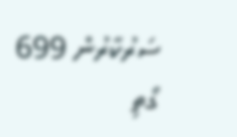ސަރުކާރުން 699 ގޯތި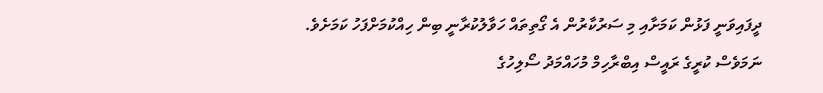ދީފައިވަނީ ފަޅުން ކަމަށާއި މި ސަރުކާރުން އެ ގޯތިތައް ހަވާލުކުރާނީ ބިން ހިއްކުމަށްފަހު ކަމަށެވެ.
ނަމަވެސް ކުރީގެ ރައީސް އިބްރާހިމް މުހައްމަދު ސޯލިހުގެ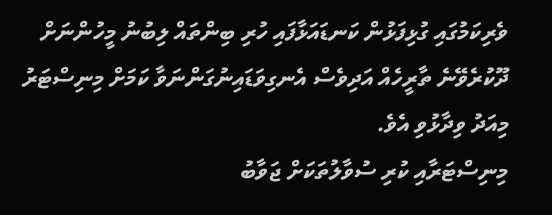ވެރިކަމުގައި ގުޅިފަޅުން ކަނޑައަޅާފައި ހުރި ބިންތައް ލިބުނު މީހުންނަށް ދޫކުރެވޭނެ ތާރީހެއް އަދިވެސް އެނގިވަޑައިނުގަންނަވާ ކަމަށް މިނިސްޓަރު މިއަދު ވިދާޅުވި އެވެ.
މިނިސްޓަރާއި ކުރި ސުވާލުތަކަށް ޖަވާބު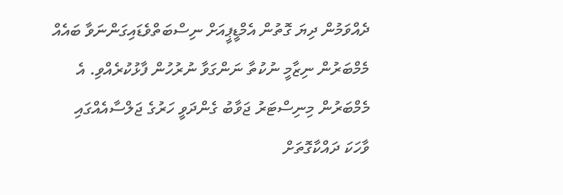ދެއްވަމުން ދިޔަ ގޮތުން އެމްޑީޕީއަށް ނިސްބަތްވެޑައިގަންނަވާ ބައެއް މެމްބަރުން ނިޒާމީ ނުކުތާ ނަންގަވާ ނުރުހުން ފާޅުކުރެއްވި. އެ މެމްބަރުން މިނިސްޓަރު ޖަވާބު ގެންދަވީ ހަރުގެ ޖަލްސާއެއްގައި ވާހަކަ ދައްކާގޮތަށް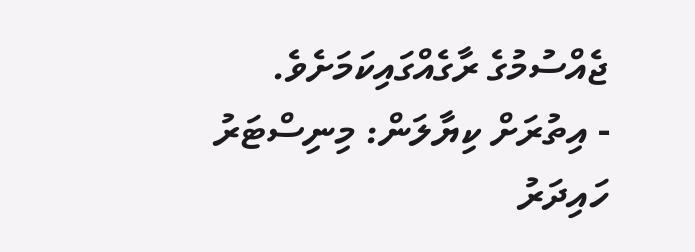ޖެއްސުމުގެ ރާގެއްގައިކަމަށެވެ.
- އިތުރަށް ކިޔާލަން: މިނިސްޓަރު ހައިދަރު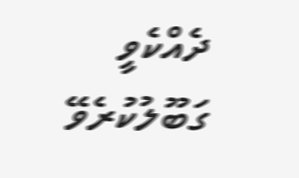ދެއްކެވީ ގަބޫލުކުރެވޭ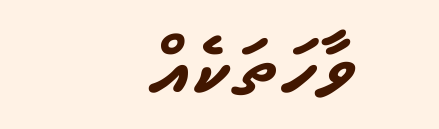ވާހަތަކެއް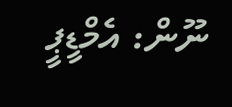ނޫން: އެމްޑީޕީ